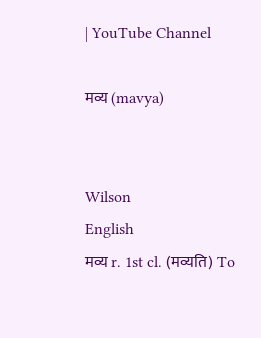| YouTube Channel

मव्य (mavya)


Wilson
English
मव्य r. 1st cl. (मव्यति) To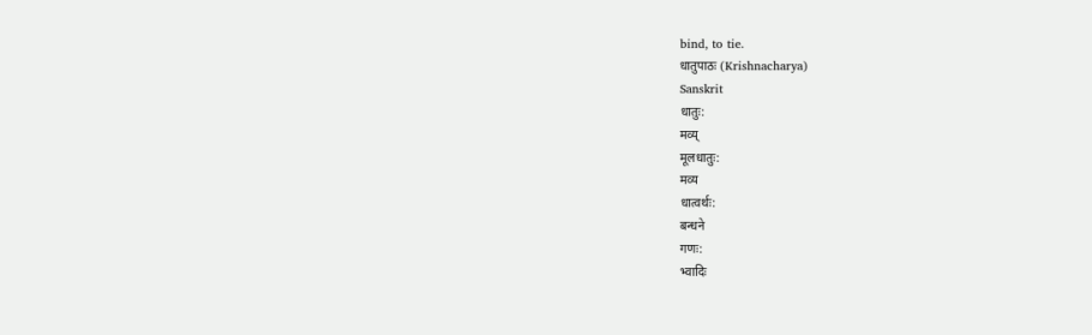bind, to tie.
धातुपाठः (Krishnacharya)
Sanskrit
धातुः:
मव्य्
मूलधातुः:
मव्य
धात्वर्थः:
बन्धने
गणः:
भ्वादिः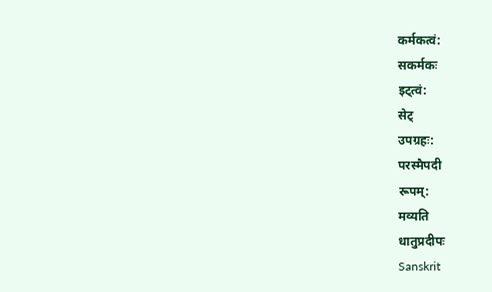कर्मकत्वं:
सकर्मकः
इट्त्वं:
सेट्
उपग्रहः:
परस्मैपदी
रूपम्:
मव्यति
धातुप्रदीपः
Sanskrit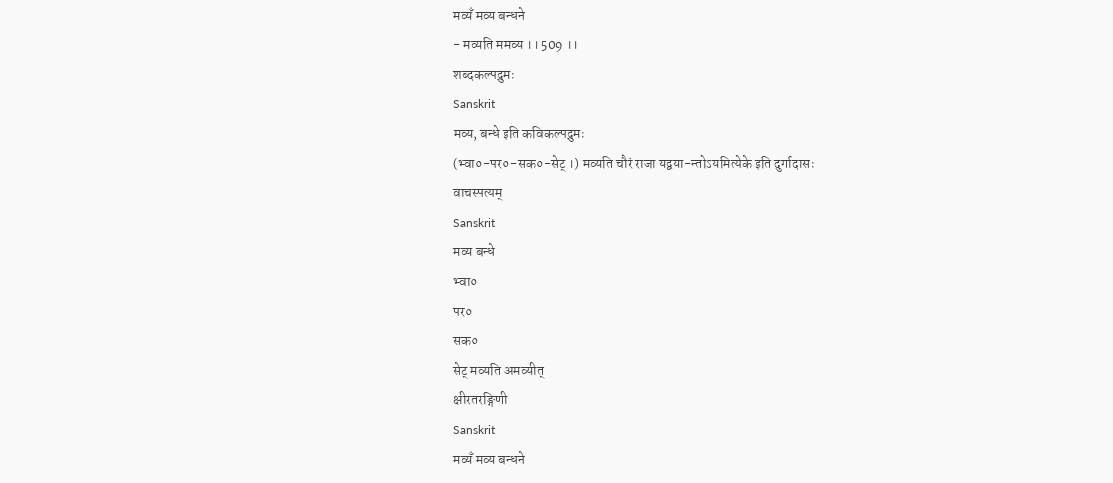मव्यँ मव्य बन्धने
- मव्यति ममव्य ।। 509 ।।
शब्दकल्पद्रुमः
Sanskrit
मव्य, बन्धे इति कविकल्पद्रुमः
(भ्वा०-पर०-सक०-सेट् ।) मव्यति चौरं राजा यद्वया-न्तोऽयमित्येके इति दुर्गादासः
वाचस्पत्यम्
Sanskrit
मव्य बन्धे
भ्वा०
पर०
सक०
सेट् मव्यति अमव्यीत्
क्षीरतरङ्गिणी
Sanskrit
मव्यँ मव्य बन्धने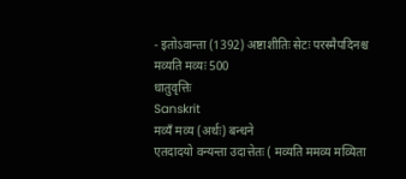- इतोऽवान्ता (1392) अष्टाशीतिः सेटः परस्मैपदिनश्च मव्यति मव्यः 500
धातुवृत्तिः
Sanskrit
मव्यँ मव्य (अर्थः) बन्धने
एतदादयो वन्यन्ता उदात्तेतः ( मव्यति ममव्य मव्यिता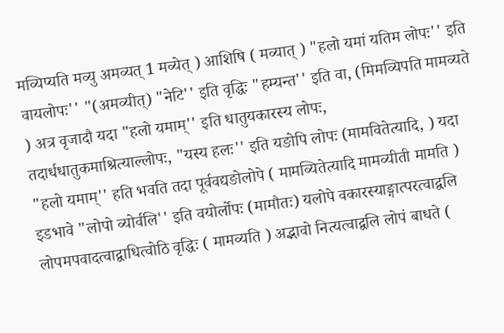मव्यिप्यति मव्यु अमव्यत् 1 मव्येत् ) आशिषि ( मव्यात् ) "हलो यमां यतिम लोपः'' इति वायलोपः'' "(अमव्यीत्) "नेटि'' इति वृद्धिः "हम्यन्त'' इति वा, (मिमव्यिपति मामव्यते ) अत्र वृजादौ यदा "हलो यमाम्'' इति धातुयकारस्य लोपः, तदार्धधातुकमाश्रित्याल्लोपः, "यस्य हलः'' इति यङोपि लोपः (मामवितेत्यादि, ) यदा "हलो यमाम्'' हति भवति तदा पूर्ववद्यङोलोपे ( मामव्यितेत्यादि मामव्यीती मामति ) इडभावे "लोपो व्योर्वलि'' इति वयोर्लोपः (मामौतः) यलोपे वकारस्याङ्गात्परत्वाद्वलि लोपमपवादत्वाद्वाधित्वोठि वृद्धिः ( मामव्यति ) अद्भावो नित्यत्वाद्वलि लोपं बाधते (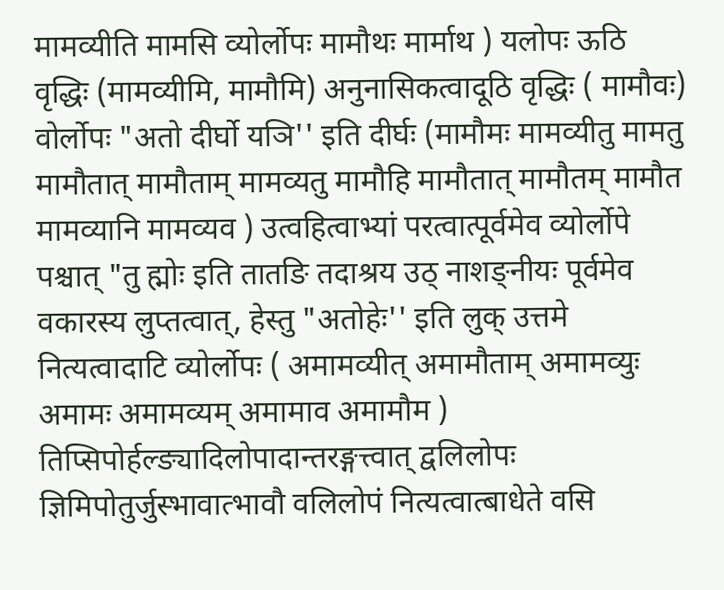मामव्यीति मामसि व्योर्लोपः मामौथः मार्माथ ) यलोपः ऊठि वृद्धिः (मामव्यीमि, मामौमि) अनुनासिकत्वादूठि वृद्धिः ( मामौवः) वोर्लोपः "अतो दीर्घो यञि'' इति दीर्घः (मामौमः मामव्यीतु मामतु मामौतात् मामौताम् मामव्यतु मामौहि मामौतात् मामौतम् मामौत मामव्यानि मामव्यव ) उत्वहित्वाभ्यां परत्वात्पूर्वमेव व्योर्लोपे पश्चात् "तु ह्मोः इति तातङि तदाश्रय उठ् नाशङ्नीयः पूर्वमेव वकारस्य लुप्तत्वात्, हेस्तु "अतोहेः'' इति लुक् उत्तमे नित्यत्वादाटि व्योर्लोपः ( अमामव्यीत् अमामौताम् अमामव्युः अमामः अमामव्यम् अमामाव अमामौम ) तिप्सिपोर्हल्ङ्यादिलोपादान्तरङ्गत्त्वात् द्वलिलोपः ज्ञिमिपोतुर्जुस्भावात्भावौ वलिलोपं नित्यत्वात्बाधेते वसि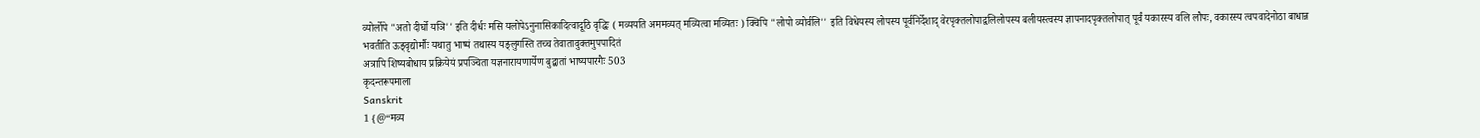व्योर्लोपे "अतो दीर्घो यञि'' इति दीर्धः मसि यलोपेऽनुनासिकादित्वादूठि वृद्धिः ( मव्ययति अममव्यत् मव्यित्वा मव्यितः ) क्विपि "लोपो व्योर्वलि'' इति विधेयस्य लोपस्य पूर्वनिर्देशाद् वेरपृक्तलोपाद्वलिलोपस्य बलीयस्त्वस्य ज्ञापनादपृक्तलोपात् पूर्वं यकारस्य वलि लौपः, वकारस्य त्वपवादेनोठा बाधान्न भवतीति ऊङ्वृद्योर्मौः यथातु भाष्यं तथास्य यङ्लुगस्ति तच्च तेवातावुक्तमुपपादितं
अत्रापि शिष्यबोधाय प्रक्रियेयं प्रपञ्चिता यज्ञनारायणार्येण बुद्बातां भाष्यपारगैः 503
कृदन्तरूपमाला
Sanskrit
1 {@“मव्य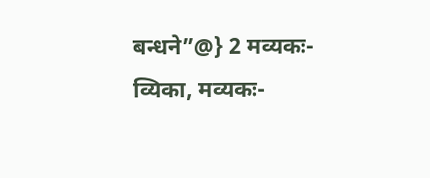बन्धने”@} 2 मव्यकः-व्यिका, मव्यकः-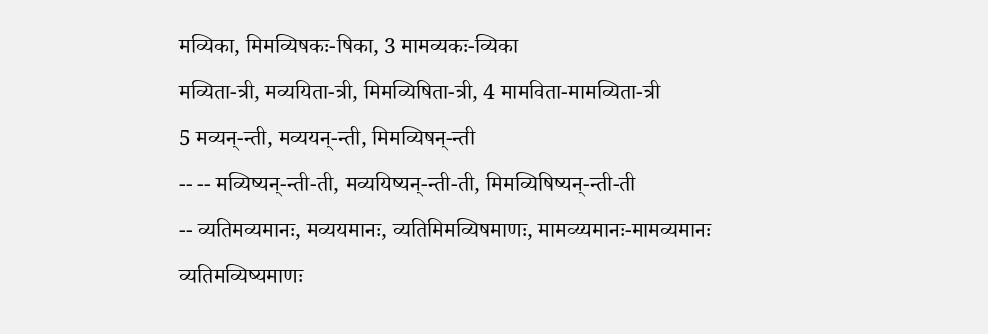मव्यिका, मिमव्यिषकः-षिका, 3 मामव्यकः-व्यिका
मव्यिता-त्री, मव्ययिता-त्री, मिमव्यिषिता-त्री, 4 मामविता-मामव्यिता-त्री
5 मव्यन्-न्ती, मव्ययन्-न्ती, मिमव्यिषन्-न्ती
-- -- मव्यिष्यन्-न्ती-ती, मव्ययिष्यन्-न्ती-ती, मिमव्यिषिष्यन्-न्ती-ती
-- व्यतिमव्यमानः, मव्ययमानः, व्यतिमिमव्यिषमाणः, मामव्य्यमानः-मामव्यमानः
व्यतिमव्यिष्यमाणः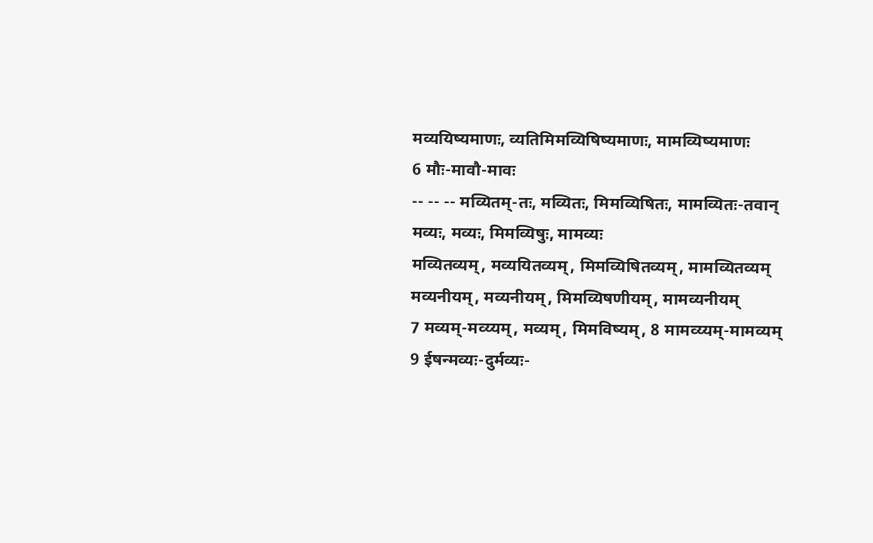मव्ययिष्यमाणः, व्यतिमिमव्यिषिष्यमाणः, मामव्यिष्यमाणः
6 मौः-मावौ-मावः
-- -- -- मव्यितम्-तः, मव्यितः, मिमव्यिषितः, मामव्यितः-तवान्
मव्यः, मव्यः, मिमव्यिषुः, मामव्यः
मव्यितव्यम्, मव्ययितव्यम्, मिमव्यिषितव्यम्, मामव्यितव्यम्
मव्यनीयम्, मव्यनीयम्, मिमव्यिषणीयम्, मामव्यनीयम्
7 मव्यम्-मव्य्यम्, मव्यम्, मिमविष्यम्, 8 मामव्य्यम्-मामव्यम्
9 ईषन्मव्यः-दुर्मव्यः-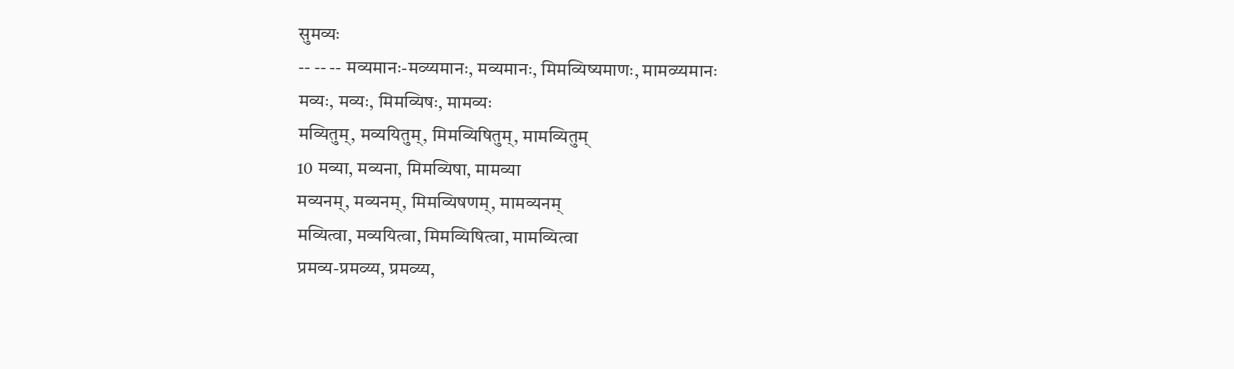सुमव्यः
-- -- -- मव्यमानः-मव्य्यमानः, मव्यमानः, मिमव्यिष्यमाणः, मामव्य्यमानः
मव्यः, मव्यः, मिमव्यिषः, मामव्यः
मव्यितुम्, मव्ययितुम्, मिमव्यिषितुम्, मामव्यितुम्
10 मव्या, मव्यना, मिमव्यिषा, मामव्या
मव्यनम्, मव्यनम्, मिमव्यिषणम्, मामव्यनम्
मव्यित्वा, मव्ययित्वा, मिमव्यिषित्वा, मामव्यित्वा
प्रमव्य-प्रमव्य्य, प्रमव्य्य,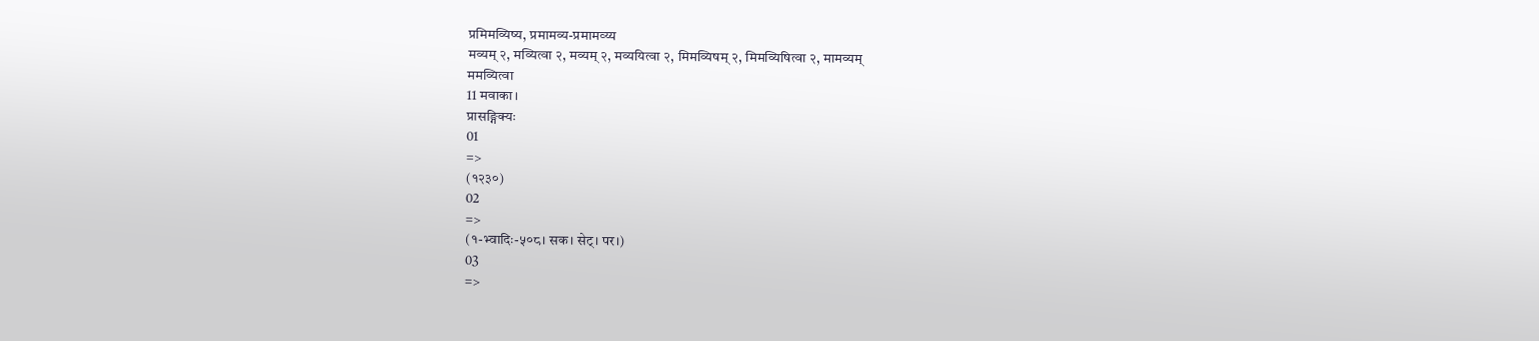प्रमिमव्यिष्य, प्रमामव्य-प्रमामव्य्य
मव्यम् २, मव्यित्वा २, मव्यम् २, मव्ययित्वा २, मिमव्यिषम् २, मिमव्यिषित्वा २, मामव्यम्
ममव्यित्वा
11 मवाका।
प्रासङ्गिक्यः
01
=>
(१२३०)
02
=>
(१-भ्वादिः-५०८। सक। सेट्। पर।)
03
=>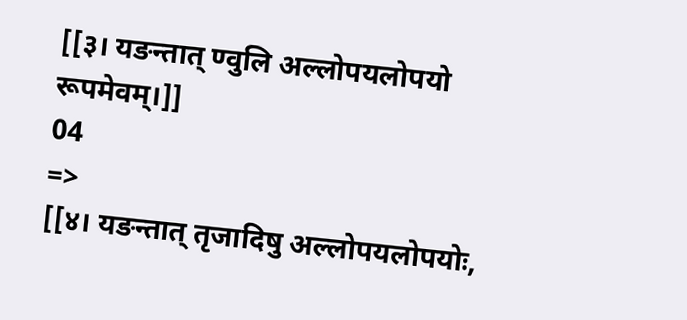[[३। यङन्तात् ण्वुलि अल्लोपयलोपयो रूपमेवम्।]]
04
=>
[[४। यङन्तात् तृजादिषु अल्लोपयलोपयोः,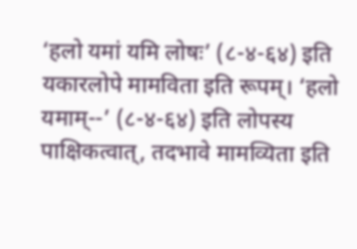‘हलो यमां यमि लोषः’ (८-४-६४) इति यकारलोपे मामविता इति रूपम्। ‘हलो यमाम्--’ (८-४-६४) इति लोपस्य पाक्षिकत्वात्, तदभावे मामव्यिता इति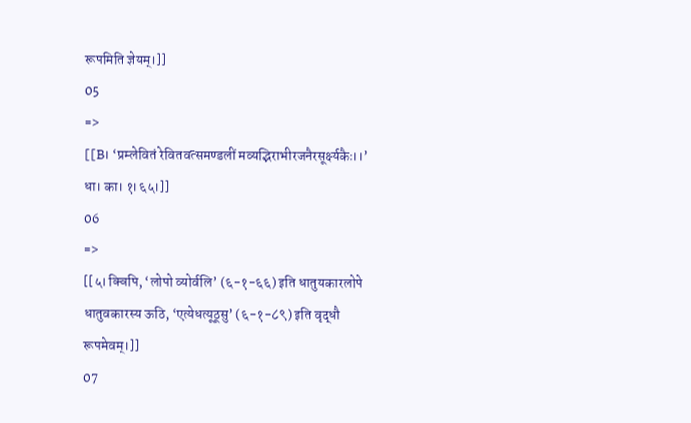रूपमिति ज्ञेयम्।]]
05
=>
[[B। ‘प्रम्लेवितं रेवितवत्समण्डलीं मव्यद्भिराभीरजनैरसूर्क्ष्यकैः।।’ धा। का। १। ६५।]]
06
=>
[[५। क्विपि, ‘लोपो व्योर्वलि’ (६-१-६६) इति धातुयकारलोपे धातुवकारस्य ऊठि, ‘एत्येधत्यूठूसु’ (६-१-८९) इति वृद्धौ रूपमेवम्।]]
07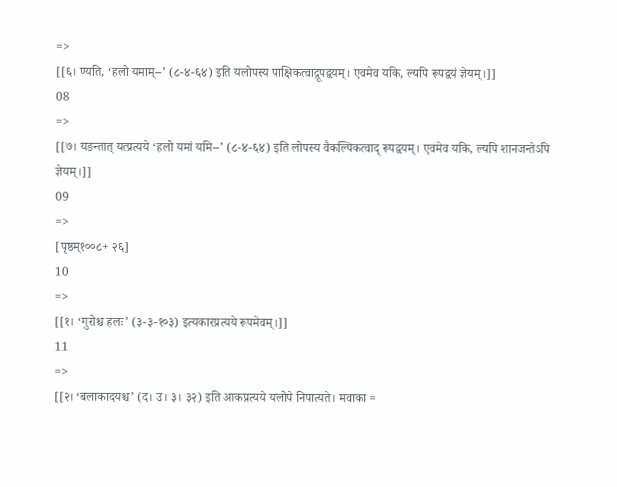=>
[[६। ण्यति, ‘हलो यमाम्--’ (८-४-६४) इति यलोपस्य पाक्षिकत्वाद्रूपद्वयम्। एवमेव यकि, ल्यपि रूपद्वयं ज्ञेयम्।]]
08
=>
[[७। यङन्तात् यत्प्रत्यये ‘हलो यमां यमि--’ (८-४-६४) इति लोपस्य वैकल्पिकत्वाद् रूपद्वयम्। एवमेव यकि, ल्यपि शानजन्तेऽपि ज्ञेयम्।]]
09
=>
[पृष्ठम्१००८+ २६]
10
=>
[[१। ‘गुरोश्च हलः’ (३-३-१०३) इत्यकारप्रत्यये रूपमेवम्।]]
11
=>
[[२। ‘बलाकादयश्च’ (द। उ। ३। ३२) इति आकप्रत्यये यलोपे निपात्यते। मवाका =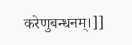करेणुबन्धनम्।]]